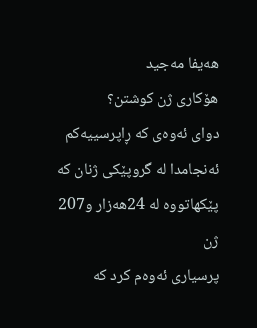ھەیفا مەجید
هۆکاری ژن کوشتن؟
دوای ئەوەی کە ڕاپرسییەکم ئەنجامدا لە گروپێکی ژنان کە پێکهاتووە لە 24هەزار و207 ژن
پرسیاری ئەوەم کرد کە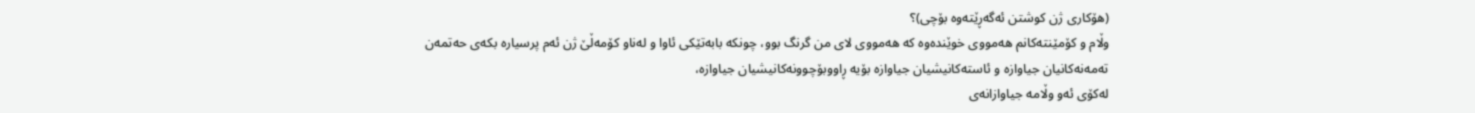(هۆکاری ژن کوشتن ئەگەڕێتەوە بۆچی)؟
وڵام و کۆمێنتەکانم هەمووی خوێندەوە کە هەمووی لای من گرنگ بوو، چونکە بابەتێکی ئاوا و لەناو کۆمەڵێ ژن ئەم پرسیارە بکەی حەتمەن تەمەنەکانیان جیاوازە و ئاستەکانیشیان جیاوازە بۆیە ڕاووبۆچوونەکانیشیان جیاوازە،
لەکۆی ئەو وڵامە جیاوازانەی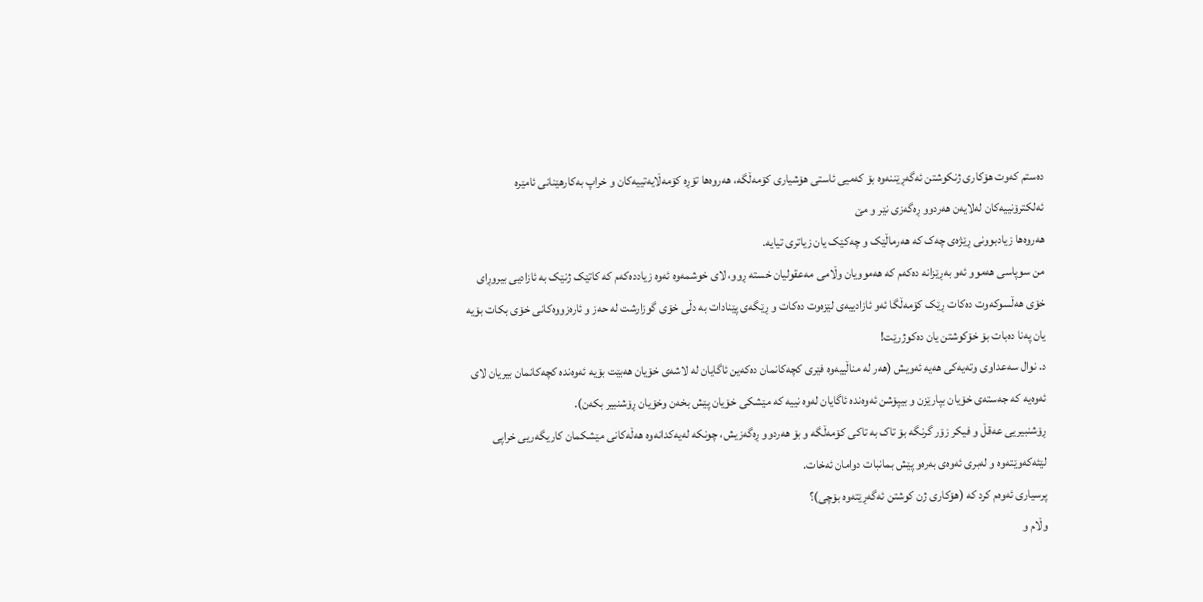دەستم کەوت هۆکاری ژنکوشتن ئەگەڕێننەوە بۆ کەمیی ئاستی هۆشیاری کۆمەڵگە، هەروەها تۆڕە کۆمەڵایەتییەکان و خراپ بەکارهێنانی ئامێرە ئەلکترۆنییەکان لەلایەن هەردوو ڕەگەزی نێر و مێ
هەروەها زیادبوونی ڕێژەی چەک کە هەرماڵێک و چەکێک یان زیاتری تیایە.
من سوپاسی هەموو ئەو بەڕێزانە دەکەم کە هەموویان وڵامی مەعقولیان خستە ڕوو، لای خوشمەوە ئەوە زیاددەکەم کە کاتێک ژنێک بە ئازادیی بیروڕای خۆی هەڵسوکەوت دەکات ڕێک کۆمەڵگا ئەو ئازادییەی لێزەوت دەکات و ڕێگەی پێنادات بە دڵی خۆی گوزارشت لە حەز و ئارەزووەکانی خۆی بکات بۆیە یان پەنا دەبات بۆ خۆکوشتن یان دەکوژرێت!
د. نوال سەعداوی وتەیەکی هەیە ئەویش (هەر لە مناڵییەوە فێری کچەکانمان دەکەین ئاگایان لە لاشەی خۆیان هەبێت بۆیە ئەوەندە کچەکانمان بیریان لای ئەوەیە کە جەستەی خۆیان بپارێزن و بیپۆشن ئەوەندە ئاگایان لەوە نییە کە مێشکی خۆیان پێش بخەن وخۆیان ڕۆشنبیر بکەن).
ڕۆشنبیریی عەقڵ و فیکر زۆر گرنگە بۆ تاک بە تاکی کۆمەڵگە و بۆ هەردوو ڕەگەزیش، چونکە لەیەکدانەوە هەڵەکانی مێشکمان کاریگەریی خراپی لێئەکەوێتەوە و لەبری ئەوەی بەرەو پێش بمانبات دوامان ئەخات.
پرسیاری ئەوەم کرد کە (هۆکاری ژن کوشتن ئەگەڕێتەوە بۆچی)؟
وڵام و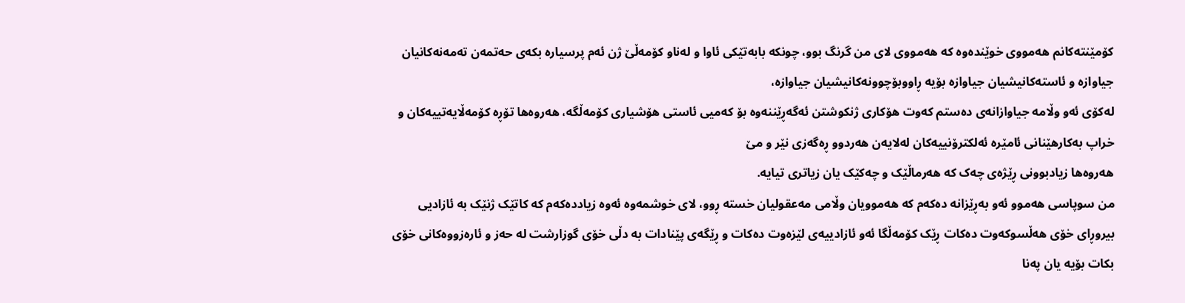کۆمێنتەکانم هەمووی خوێندەوە کە هەمووی لای من گرنگ بوو، چونکە بابەتێکی ئاوا و لەناو کۆمەڵێ ژن ئەم پرسیارە بکەی حەتمەن تەمەنەکانیان جیاوازە و ئاستەکانیشیان جیاوازە بۆیە ڕاووبۆچوونەکانیشیان جیاوازە،
لەکۆی ئەو وڵامە جیاوازانەی دەستم کەوت هۆکاری ژنکوشتن ئەگەڕێننەوە بۆ کەمیی ئاستی هۆشیاری کۆمەڵگە، هەروەها تۆڕە کۆمەڵایەتییەکان و خراپ بەکارهێنانی ئامێرە ئەلکترۆنییەکان لەلایەن هەردوو ڕەگەزی نێر و مێ
هەروەها زیادبوونی ڕێژەی چەک کە هەرماڵێک و چەکێک یان زیاتری تیایە.
من سوپاسی هەموو ئەو بەڕێزانە دەکەم کە هەموویان وڵامی مەعقولیان خستە ڕوو، لای خوشمەوە ئەوە زیاددەکەم کە کاتێک ژنێک بە ئازادیی بیروڕای خۆی هەڵسوکەوت دەکات ڕێک کۆمەڵگا ئەو ئازادییەی لێزەوت دەکات و ڕێگەی پێنادات بە دڵی خۆی گوزارشت لە حەز و ئارەزووەکانی خۆی بکات بۆیە یان پەنا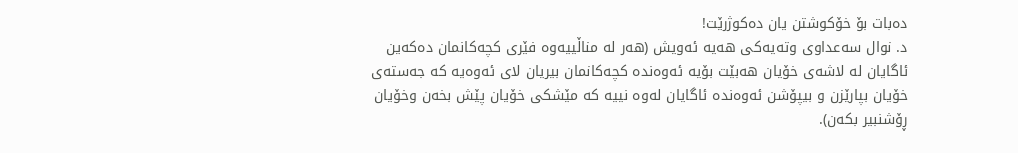دەبات بۆ خۆکوشتن یان دەکوژرێت!
د. نوال سەعداوی وتەیەکی هەیە ئەویش (هەر لە مناڵییەوە فێری کچەکانمان دەکەین ئاگایان لە لاشەی خۆیان هەبێت بۆیە ئەوەندە کچەکانمان بیریان لای ئەوەیە کە جەستەی خۆیان بپارێزن و بیپۆشن ئەوەندە ئاگایان لەوە نییە کە مێشکی خۆیان پێش بخەن وخۆیان ڕۆشنبیر بکەن).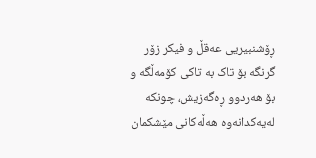ڕۆشنبیریی عەقڵ و فیکر زۆر گرنگە بۆ تاک بە تاکی کۆمەڵگە و بۆ هەردوو ڕەگەزیش، چونکە لەیەکدانەوە هەڵەکانی مێشکمان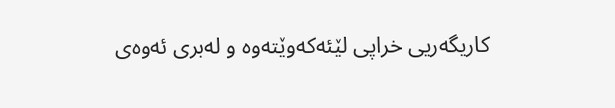کاریگەریی خراپی لێئەکەوێتەوە و لەبری ئەوەی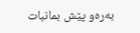بەرەو پێش بمانبات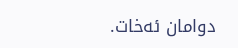دوامان ئەخات.